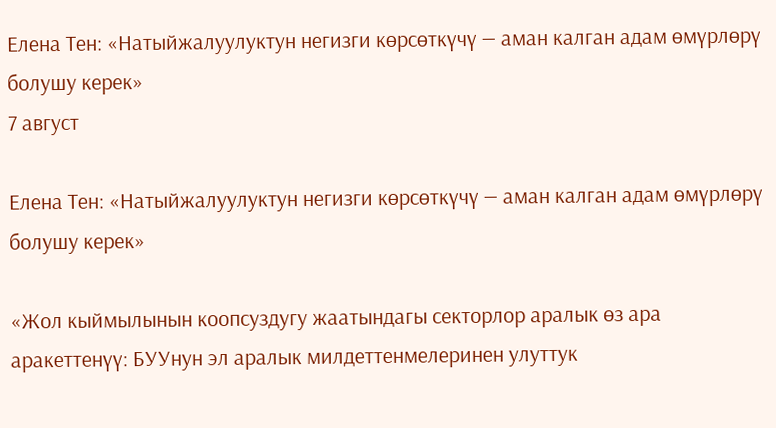Елена Тен: «Натыйжалуулуктун негизги көрсөткүчү — аман калган адам өмүрлөрү болушу керек»
7 август

Елена Тен: «Натыйжалуулуктун негизги көрсөткүчү — аман калган адам өмүрлөрү болушу керек»

«Жол кыймылынын коопсуздугу жаатындагы секторлор аралык өз ара аракеттенүү: БУУнун эл аралык милдеттенмелеринен улуттук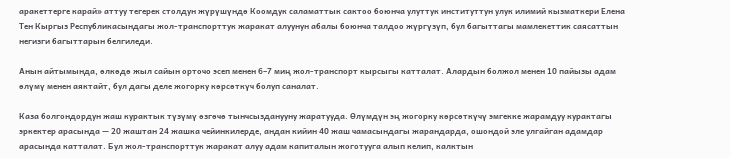аракеттерге карай» аттуу тегерек столдун жүрүшүндө Коомдук саламаттык сактоо боюнча улуттук институттун улук илимий кызматкери Елена Тен Кыргыз Республикасындагы жол-транспорттук жаракат алуунун абалы боюнча талдоо жүргүзүп, бул багыттагы мамлекеттик саясаттын негизги багыттарын белгиледи.

Анын айтымында, өлкөдө жыл сайын орточо эсеп менен 6–7 миң жол-транспорт кырсыгы катталат. Алардын болжол менен 10 пайызы адам өлүмү менен аяктайт, бул дагы деле жогорку көрсөткүч болуп саналат.

Каза болгондордун жаш курактык түзүмү өзгөчө тынчсызданууну жаратууда. Өлүмдүн эң жогорку көрсөткүчү эмгекке жарамдуу курактагы эркектер арасында — 20 жаштан 24 жашка чейинкилерде, андан кийин 40 жаш чамасындагы жарандарда, ошондой эле улгайган адамдар арасында катталат. Бул жол-транспорттук жаракат алуу адам капиталын жоготууга алып келип, калктын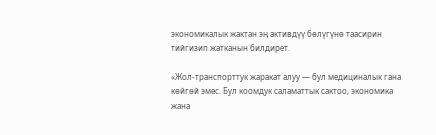экономикалык жактан эң активдүү бөлүгүнө таасирин тийгизип жатканын билдирет.

«Жол-транспорттук жаракат алуу — бул медициналык гана көйгөй эмес. Бул коомдук саламаттык сактоо, экономика жана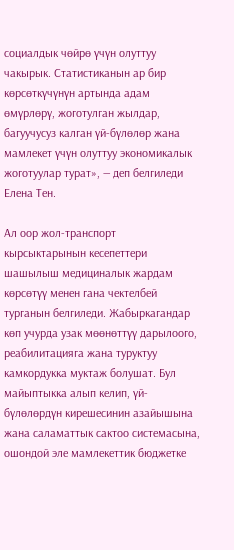социалдык чөйрө үчүн олуттуу чакырык. Статистиканын ар бир көрсөткүчүнүн артында адам өмүрлөрү, жоготулган жылдар, багуучусуз калган үй-бүлөлөр жана мамлекет үчүн олуттуу экономикалык жоготуулар турат», — деп белгиледи Елена Тен.

Ал оор жол-транспорт кырсыктарынын кесепеттери шашылыш медициналык жардам көрсөтүү менен гана чектелбей турганын белгиледи. Жабыркагандар көп учурда узак мөөнөттүү дарылоого, реабилитацияга жана туруктуу камкордукка муктаж болушат. Бул майыптыкка алып келип, үй-бүлөлөрдүн кирешесинин азайышына жана саламаттык сактоо системасына, ошондой эле мамлекеттик бюджетке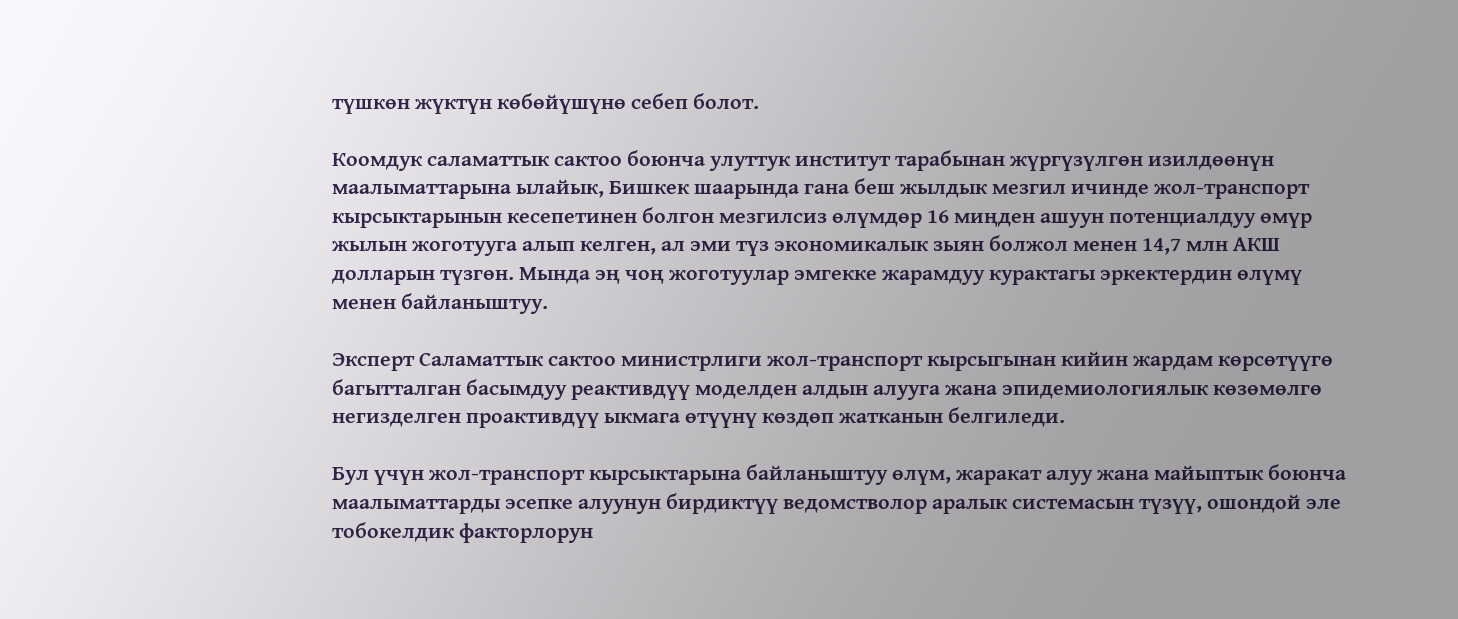түшкөн жүктүн көбөйүшүнө себеп болот.

Коомдук саламаттык сактоо боюнча улуттук институт тарабынан жүргүзүлгөн изилдөөнүн маалыматтарына ылайык, Бишкек шаарында гана беш жылдык мезгил ичинде жол-транспорт кырсыктарынын кесепетинен болгон мезгилсиз өлүмдөр 16 миңден ашуун потенциалдуу өмүр жылын жоготууга алып келген, ал эми түз экономикалык зыян болжол менен 14,7 млн АКШ долларын түзгөн. Мында эң чоң жоготуулар эмгекке жарамдуу курактагы эркектердин өлүмү менен байланыштуу.

Эксперт Саламаттык сактоо министрлиги жол-транспорт кырсыгынан кийин жардам көрсөтүүгө багытталган басымдуу реактивдүү моделден алдын алууга жана эпидемиологиялык көзөмөлгө негизделген проактивдүү ыкмага өтүүнү көздөп жатканын белгиледи.

Бул үчүн жол-транспорт кырсыктарына байланыштуу өлүм, жаракат алуу жана майыптык боюнча маалыматтарды эсепке алуунун бирдиктүү ведомстволор аралык системасын түзүү, ошондой эле тобокелдик факторлорун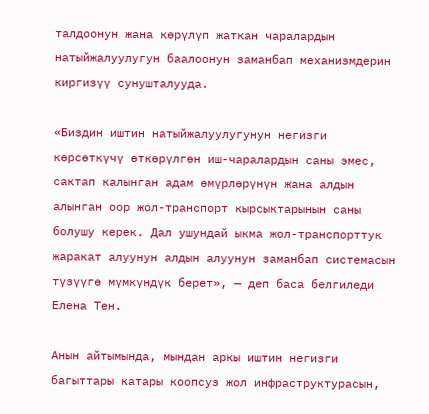талдоонун жана көрүлүп жаткан чаралардын натыйжалуулугун баалоонун заманбап механизмдерин киргизүү сунушталууда.

«Биздин иштин натыйжалуулугунун негизги көрсөткүчү өткөрүлгөн иш-чаралардын саны эмес, сактап калынган адам өмүрлөрүнүн жана алдын алынган оор жол-транспорт кырсыктарынын саны болушу керек. Дал ушундай ыкма жол-транспорттук жаракат алуунун алдын алуунун заманбап системасын түзүүгө мүмкүндүк берет», — деп баса белгиледи Елена Тен.

Анын айтымында, мындан аркы иштин негизги багыттары катары коопсуз жол инфраструктурасын,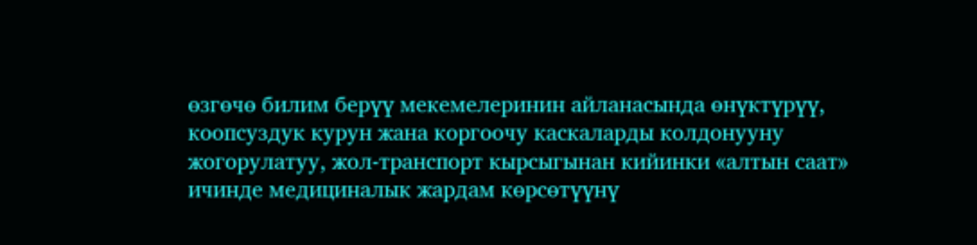өзгөчө билим берүү мекемелеринин айланасында өнүктүрүү, коопсуздук курун жана коргоочу каскаларды колдонууну жогорулатуу, жол-транспорт кырсыгынан кийинки «алтын саат» ичинде медициналык жардам көрсөтүүнү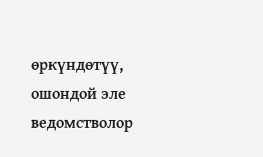өркүндөтүү, ошондой эле ведомстволор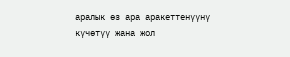аралык өз ара аракеттенүүнү күчөтүү жана жол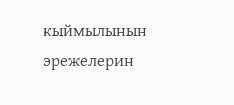кыймылынын эрежелерин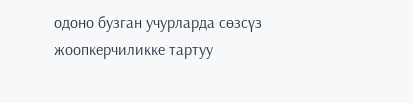одоно бузган учурларда сөзсүз жоопкерчиликке тартуу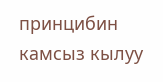принцибин камсыз кылуу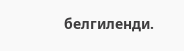белгиленди.